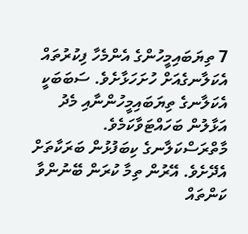7 ތިޔަބައިމީހުންގެ އެންމެހާ ފިކުރުތައް އެކަލާނގެއަށް ހުށަހަޅާށެވެ. ސަބަބަކީ އެކަލާނގެ ތިޔަބައިމީހުންނާއި މެދު އަޅާލުން ބަހައްޓަވާކަމެވެ.
މާތްރަސްކަލާނގެ ކިބަފުޅުން ބަރަކާތަށް އެދޭށެވެ. އޭރުން ތިމާ ކުރަން ބޭނުންވާ ކަންތައް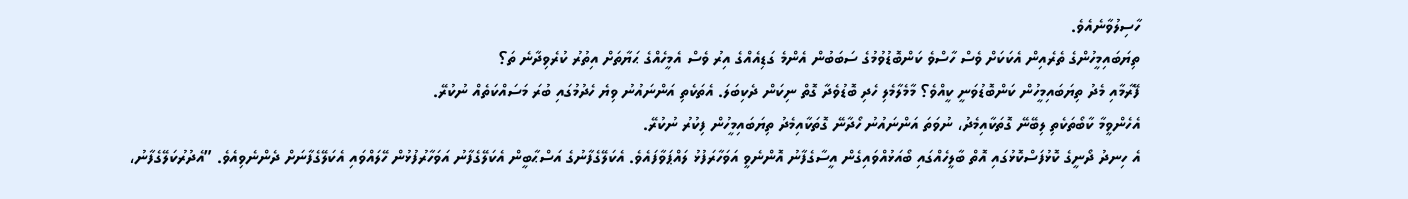ހާސިލުވާނެއެވެ.
ތިޔަބައިމީހުންގެ ތެރެއިން އެކަކަށް ވެސް ހާސްވެ ކަންބޮޑުވުމުގެ ސަބަބުން އެންމެ ގަޑިއެއްގެ އިރު ވެސް އެމީހެއްގެ ޙަޔާތަށް އިތުރު ކުރެވިދާނެ ތަ؟
ފޭރާމާއި މެދު ތިޔަބައިމީހުން ކަންބޮޑުވަނީ ކީއްވެ؟ މާމެލާމެލި ހެދި ބޮޑުވެދާ ގޮތް ނިކަން ދެކިބަލަ. އެތަކެތި އަންނައުނު ވިޔެ ހެދުމުގައި ބުރަ މަސައްކަތެއް ނުކުރޭ.
އެހެންވީމާ ކާބޯތަކެތި ލިބޭނޭ ގޮތަކާއިމެދު، ނުވަތަ އަންނައުނު ހޯދާނޭ ގޮތަކާއިމެދު ތިޔަބައިމީހުން ފިކުރު ނުކުރޭ.
އެ ހިނދު ދޯނީގެ ކޮޅުފަސްކޮޅުގައި އޮތް ބާލީހެއްގައި ބޯއަޅުއްވައިގެން އީސާގެފާނު އޮންނެވީ އަވަހާރަފުޅު ލައްޕަވާފައެވެ. އެކަލޭގެފާނުގެ އަސްޙާބީން އެކަލޭގެފާނު އަވަހާރުފުޅުން ހޭލައްވައި އެކަލޭގެފާނަށް ދެންނެވިއެވެ. ”އެދުރުކަލޭގެފާނު،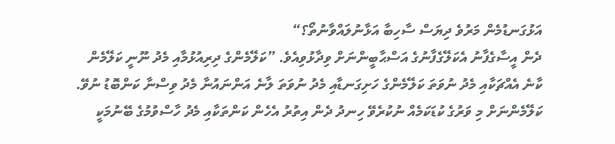އަޅުގަނޑުމެން މަރުވެ ދިޔަސް ސާހިބާ އަޅާނުލައްވާނުތޯ؟“
ދެން އީސާގެފާނު އެކަލޭގެފާނުގެ އަސްޙާބީންނަށް ވިދާޅުވިއެވެ. ”ކަލޭމެންގެ ދިރިއުޅުމާއި މެދު ނޫނީ ކަލޭމެން ކާނެ އެއްޗަކާއި މެދު ނުވަތަ ކަލޭމެންގެ ހަށިގަނޑާއި މެދު ނުވަތަ ލާނެ އަންނައުނާ މެދު ވިސްނާ ކަންބޮޑު ނުވޭ.
ކަލޭމެންނަށް މި ވަރުގެ ކުޑަކަމެއް ނުކުރެވޭ ހިނދު ދެން އިތުރު އެހެން ކަންތަކާއި މެދު ހާސްވުމުގެ ބޭނުމަކީ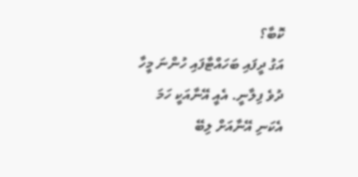ކޮބާ؟
އަގު ދީފައި ބަހައްޓާފައި ހުންނަ މީހާ ދުވެ ފިލާނީ. އެއީ އޭނާއަކީ ހަމަ އެކަނި އޭނާއަށް ލިބޭ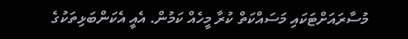މުސާރައަށްޓަކައި މަސައްކަތް ކުރާ މީހެއް ކަމުން. އެއީ އެކަންބަޅިތަކުގެ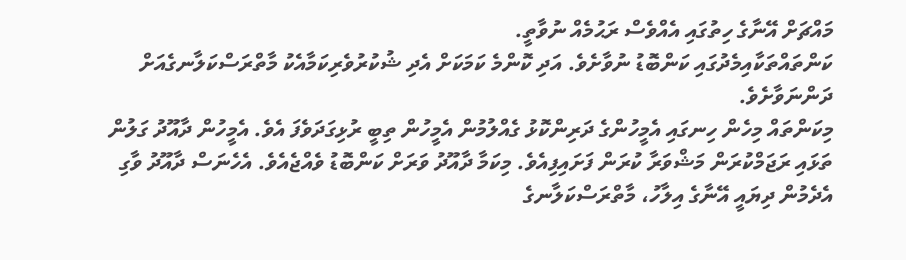މައްޗަށް އޭނާގެ ހިތުގައި އެއްވެސް ރަޙުމެއް ނުވާތީ.
ކަންތައްތަކާއިމެދުގައި ކަންބޮޑު ނުވާށެވެ. އަދި ކޮންމެ ކަމަކަށް އެދި ޝުކުރުވެރިކަމާއެކު މާތްރަސްކަލާނގެއަށް ދަންނަވާށެވެ.
މިކަންތައް މިހެން ހިނގައި އެމީހުންގެ ދަރިންކޮޅު ގެއްލުމުން އެމީހުން ތިބީ ރުޅިގަދަވެފަ އެވެ. އެމީހުން ދާއޫދު ގަލުން ތަޅައި ރަޖަމްކުރަން މަޝްވަރާ ކުރަން ފަށައިފިއެވެ. މިކަމާ ދާއޫދު ވަރަށް ކަންބޮޑު ވެއްޖެއެވެ. އެހެނަސް ދާއޫދު ވާގި އެދެމުން ދިޔައީ އޭނާގެ އިލާހު، މާތްރަސްކަލާނގެ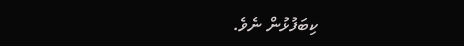ކިބަފުޅުން ނެވެ.